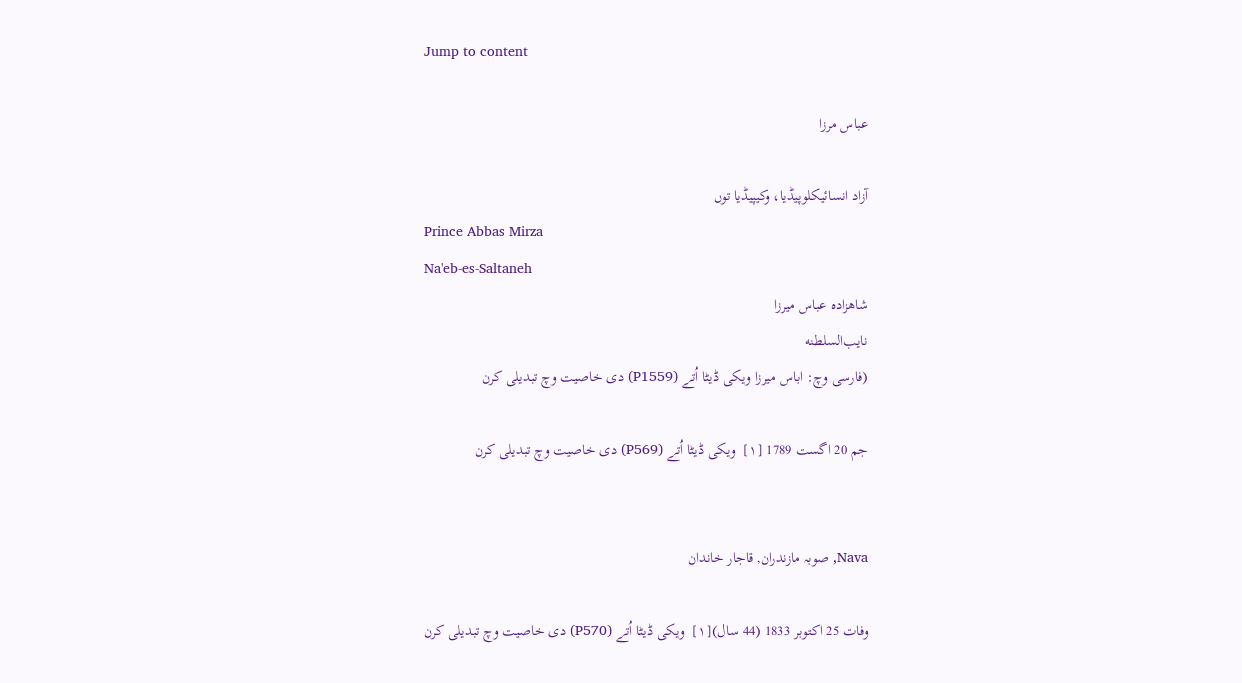Jump to content

عباس مرزا

آزاد انسائیکلوپیڈیا، وکیپیڈیا توں
Prince Abbas Mirza
Na'eb-es-Saltaneh
شاهزاده عباس ميرزا
نایب‌السلطنه
(فارسی وچ: اباس میرزا ویکی ڈیٹا اُتے (P1559) دی خاصیت وچ تبدیلی کرن

جم 20 اگست 1789 [۱]  ویکی ڈیٹا اُتے (P569) دی خاصیت وچ تبدیلی کرن


Nava, صوبہ مازندران, قاجار خاندان

وفات 25 اکتوبر 1833 (44 سال)[۱]  ویکی ڈیٹا اُتے (P570) دی خاصیت وچ تبدیلی کرن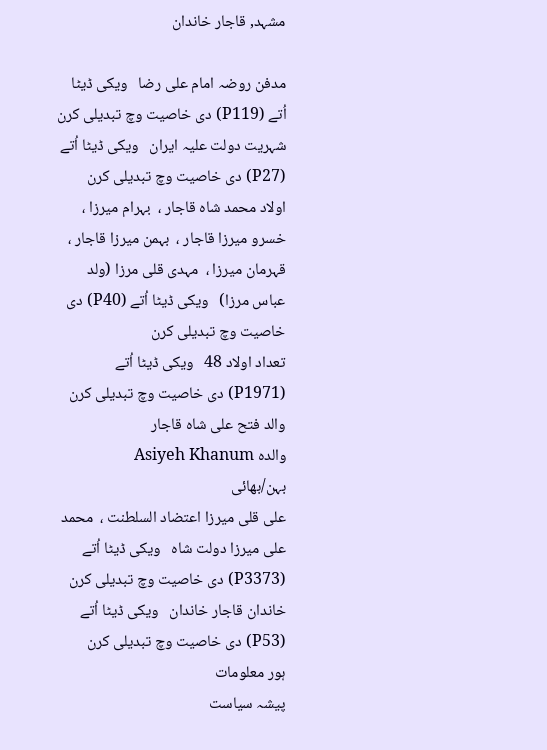مشہد, قاجار خاندان

مدفن روضہ امام علی رضا   ویکی ڈیٹا اُتے (P119) دی خاصیت وچ تبدیلی کرن
شہریت دولت علیہ ایران   ویکی ڈیٹا اُتے (P27) دی خاصیت وچ تبدیلی کرن
اولاد محمد شاہ قاجار ،  بہرام میرزا ،  خسرو میرزا قاجار ،  بہمن میرزا قاجار ،  قہرمان میرزا ،  مہدی قلی مرزا (ولد عباس مرزا)   ویکی ڈیٹا اُتے (P40) دی خاصیت وچ تبدیلی کرن
تعداد اولاد 48   ویکی ڈیٹا اُتے (P1971) دی خاصیت وچ تبدیلی کرن
والد فتح علی شاہ قاجار
والدہ Asiyeh Khanum
بہن/بھائی
علی قلی میرزا اعتضاد السلطنت ،  محمد علی میرزا دولت شاہ   ویکی ڈیٹا اُتے (P3373) دی خاصیت وچ تبدیلی کرن
خاندان قاجار خاندان   ویکی ڈیٹا اُتے (P53) دی خاصیت وچ تبدیلی کرن
ہور معلومات
پیشہ سیاست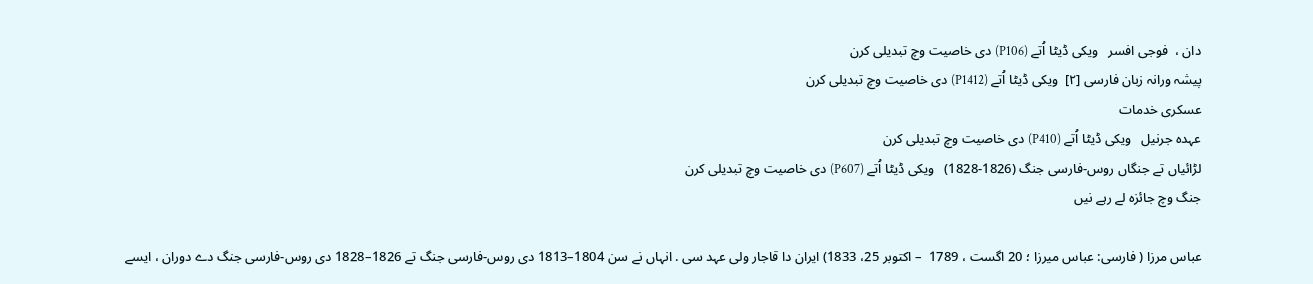دان ،  فوجی افسر   ویکی ڈیٹا اُتے (P106) دی خاصیت وچ تبدیلی کرن
پیشہ ورانہ زبان فارسی [۲]  ویکی ڈیٹا اُتے (P1412) دی خاصیت وچ تبدیلی کرن
عسکری خدمات
عہدہ جرنیل   ویکی ڈیٹا اُتے (P410) دی خاصیت وچ تبدیلی کرن
لڑائیاں تے جنگاں روس-فارسی جنگ (1826-1828)   ویکی ڈیٹا اُتے (P607) دی خاصیت وچ تبدیلی کرن
جنگ وچ جائزہ لے رہے نيں

عباس مرزا ( فارسی: عباس میرزا ؛ 20 اگست ، 1789  – اکتوبر 25، 1833) ایران دا قاجار ولی عہد سی . انہاں نے سن 1804–1813 دی روس-فارسی جنگ تے 1826–1828 دی روس-فارسی جنگ دے دوران ، ايسے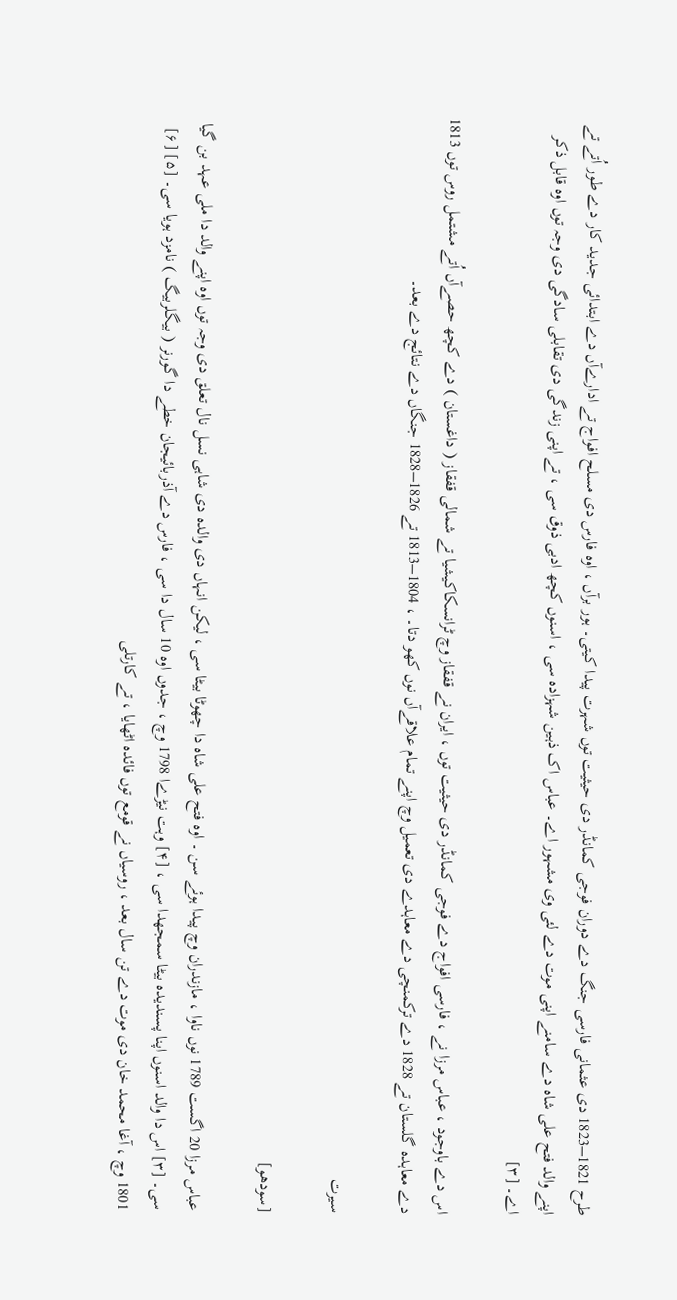طرح 1821–1823 دی عثمانی فارسی جنگ دے دوران فوجی کمانڈر دی حیثیت توں شہرت پیدا کيتی۔ ہور برآں ، اوہ فارس دی مسلح افواج تے ادارےآں دے ابتدائی جدید کار دے طور اُتے تے اپنے والد فتح علی شاہ دے سامنے اپنی موت دے لئی وی مشہور اے۔ عباس اک ذہین شہزادہ سی ، اسنوں کچھ ادبی ذوق سی ، تے اپنی زندگی دی تقابلی سادگی دی وجہ توں اوہ قابل ذکر اے۔ [۳]

اس دے باوجود ، عباس مرزا نے ، فارسی افواج دے فوجی کمانڈر دی حیثیت توں ، ایران نے قفقاز وچ ٹرانسکاکیشیا تے شمالی قفقاز ( داغستان ) دے کچھ حصےآں اُتے مشتمل روس توں 1813 دے معاہدہ گلستان تے 1828 دے ترکمنچی دے معاہدے دی تعمیل وچ اپنے تمام علاقےآں نوں کھو دتا۔ ، 1804–1813 تے 1826–1828 جنگاں دے نتائج دے بعد۔

سیرت

[سودھو]

عباس مرزا 20 اگست 1789 نوں ناوا ، مازندران وچ پیدا ہوئے سن ۔ اوہ فتح علی شاہ دا چھوٹا بیٹا سی ، لیکن انہاں دی والدہ دی شاہی نسل نال تعلق دی وجہ توں اوہ اپنے والد دا ملی عہد بن گیا سی۔ [۳] اس دا والد اسنوں اپنا پسندیدہ بیٹا سمجھدا سی ، [۴] وہت نیڑےا 1798 وچ ، جدوں اوہ 10 سال دا سی ، فارس دے آذربائیجان خطے دا گورنر ( بیگلربیگ ) نامزد ہويا سی۔ [۵] [۶] 1801 وچ ، آغا محمد خان دی موت دے تن سال بعد ، روسیاں نے قومع توں فائدہ اٹھایا ، تے کارتلی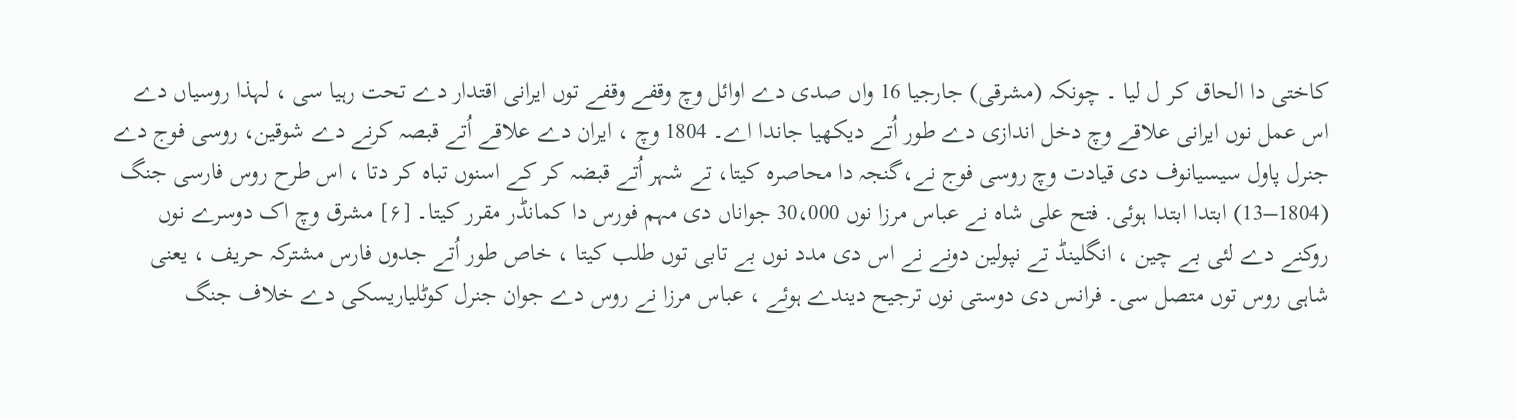کاختی دا الحاق کر ل لیا ۔ چونکہ (مشرقی) جارجیا 16 واں صدی دے اوائل وچ وقفے وقفے توں ایرانی اقتدار دے تحت رہیا سی ، لہذا روسیاں دے اس عمل نوں ایرانی علاقے وچ دخل اندازی دے طور اُتے دیکھیا جاندا اے۔ 1804 وچ ، ایران دے علاقے اُتے قبصہ کرنے دے شوقین، روسی فوج دے جنرل پاول سیسیانوف دی قیادت وچ روسی فوج نے،گنجہ دا محاصرہ کيتا، تے شہر اُتے قبضہ کر کے اسنوں تباہ کر دتا ، اس طرح روس فارسی جنگ (1804–13) ابتدا ابتدا ہوئی. فتح علی شاہ نے عباس مرزا نوں 30،000 جواناں دی مہم فورس دا کمانڈر مقرر کيتا۔ [۶] مشرق وچ اک دوسرے نوں روکنے دے لئی بے چین ، انگلینڈ تے نپولین دونے نے اس دی مدد نوں بے تابی توں طلب کيتا ، خاص طور اُتے جدوں فارس مشترکہ حریف ، یعنی شاہی روس توں متصل سی۔ فرانس دی دوستی نوں ترجیح دیندے ہوئے ، عباس مرزا نے روس دے جوان جنرل کوٹلیاریسکی دے خلاف جنگ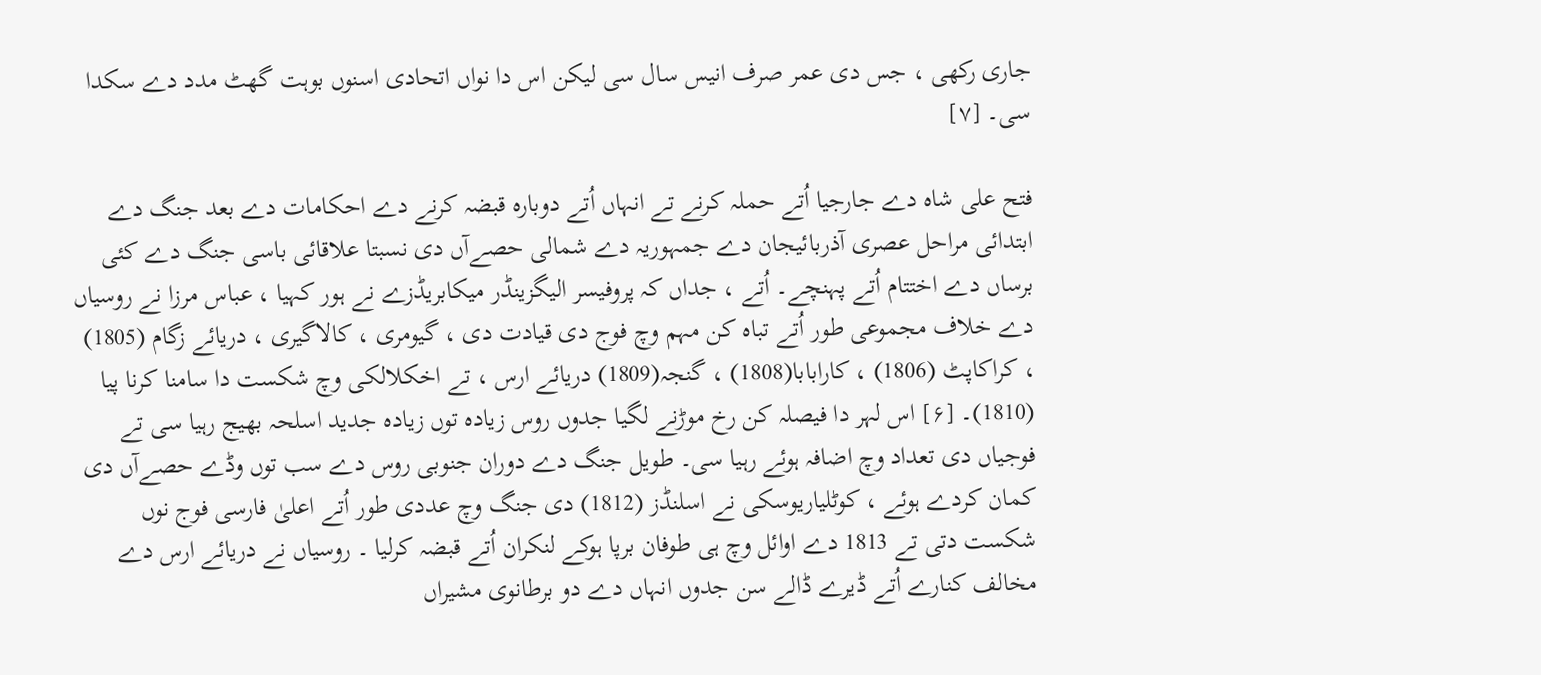جاری رکھی ، جس دی عمر صرف انیس سال سی لیکن اس دا نواں اتحادی اسنوں بوہت گھٹ مدد دے سکدا سی۔ [۷]

فتح علی شاہ دے جارجیا اُتے حملہ کرنے تے انہاں اُتے دوبارہ قبضہ کرنے دے احکامات دے بعد جنگ دے ابتدائی مراحل عصری آذربائیجان دے جمہوریہ دے شمالی حصےآں دی نسبتا علاقائی باسی جنگ دے کئی برساں دے اختتام اُتے پہنچے۔ اُتے ، جداں کہ پروفیسر الیگزینڈر میکابریڈزے نے ہور کہیا ، عباس مرزا نے روسیاں دے خلاف مجموعی طور اُتے تباہ کن مہم وچ فوج دی قیادت دی ، گیومری ، کالاگیری ، دریائے زگام (1805) ، کراکاپٹ (1806) ، کارابابا(1808) ، گنجہ(1809) دریائے ارس ، تے اخکلالکی وچ شکست دا سامنا کرنا پيا (1810)۔ [۶] اس لہر دا فیصلہ کن رخ موڑنے لگیا جدوں روس زیادہ توں زیادہ جدید اسلحہ بھیج رہیا سی تے فوجیاں دی تعداد وچ اضافہ ہوئے رہیا سی۔ طویل جنگ دے دوران جنوبی روس دے سب توں وڈے حصےآں دی کمان کردے ہوئے ، کوٹلیاریوسکی نے اسلنڈز (1812) دی جنگ وچ عددی طور اُتے اعلیٰ فارسی فوج نوں شکست دتی تے 1813 دے اوائل وچ ہی طوفان برپا ہوکے لنکران اُتے قبضہ کرلیا ۔ روسیاں نے دریائے ارس دے مخالف کنارے اُتے ڈیرے ڈالے سن جدوں انہاں دے دو برطانوی مشیراں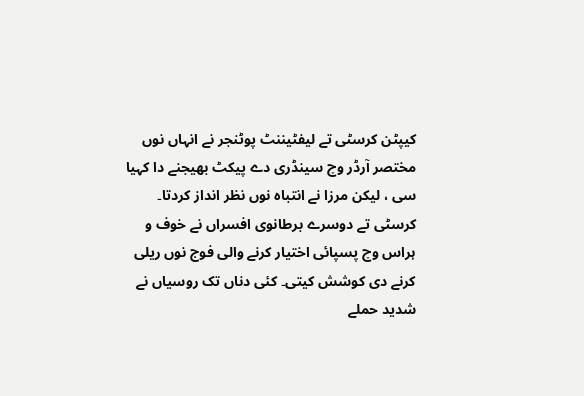کیپٹن کرسٹی تے لیفٹیننٹ پوٹنجر نے انہاں نوں مختصر آرڈر وچ سینڈری دے پیکٹ بھیجنے دا کہیا سی ، لیکن مرزا نے انتباہ نوں نظر انداز کردتا۔ کرسٹی تے دوسرے برطانوی افسراں نے خوف و ہراس وچ پسپائی اختیار کرنے والی فوج نوں ریلی کرنے دی کوشش کيتی۔ کئی دناں تک روسیاں نے شدید حملے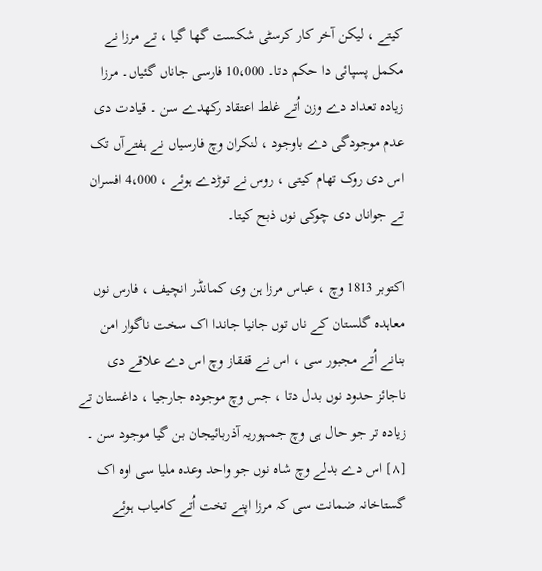کیتے ، لیکن آخر کار کرسٹی شکست گھا گیا ، تے مرزا نے مکمل پسپائی دا حکم دتا۔ 10،000 فارسی جاناں گئياں۔ مرزا زیادہ تعداد دے وزن اُتے غلط اعتقاد رکھدے سن ۔ قیادت دی عدم موجودگی دے باوجود ، لنکران وچ فارسیاں نے ہفتےآں تک اس دی روک تھام کیتی ، روس نے توڑدے ہوئے ، 4،000 افسران تے جواناں دی چوکی نوں ذبح کيتا۔

اکتوبر 1813 وچ ، عباس مرزا ہن وی کمانڈر انچیف ، فارس نوں معاہدہ گلستان کے ناں توں جانیا جاندا اک سخت ناگوار امن بنانے اُتے مجبور سی ، اس نے قفقاز وچ اس دے علاقے دی ناجائز حدود نوں بدل دتا ، جس وچ موجودہ جارجیا ، داغستان تے زیادہ تر جو حال ہی وچ جمہوریہ آذربائیجان بن گیا موجود سن ۔ [۸] اس دے بدلے وچ شاہ نوں جو واحد وعدہ ملیا سی اوہ اک گستاخانہ ضمانت سی کہ مرزا اپنے تخت اُتے کامیاب ہوئے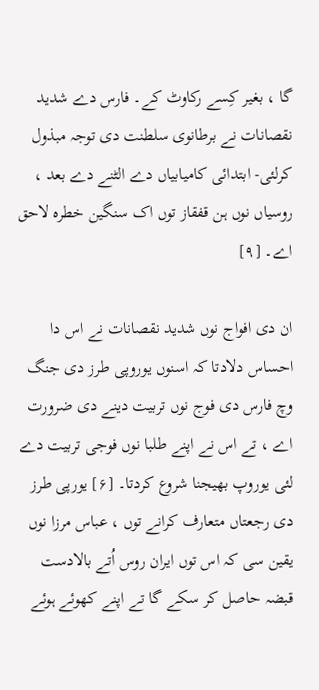گا ، بغیر کِسے رکاوٹ کے۔ فارس دے شدید نقصانات نے برطانوی سلطنت دی توجہ مبذول کرلئی- ابتدائی کامیابیاں دے الٹنے دے بعد ، روسیاں نوں ہن قفقاز توں اک سنگین خطرہ لاحق اے۔ [۹]

ان دی افواج نوں شدید نقصانات نے اس دا احساس دلادتا کہ اسنوں یوروپی طرز دی جنگ وچ فارس دی فوج نوں تربیت دینے دی ضرورت اے ، تے اس نے اپنے طلبا نوں فوجی تربیت دے لئی یوروپ بھیجنا شروع کردتا۔ [۶] یورپی طرز دی رجعتاں متعارف کرانے توں ، عباس مرزا نوں یقین سی کہ اس توں ایران روس اُتے بالادست قبضہ حاصل کر سکے گا تے اپنے کھوئے ہوئے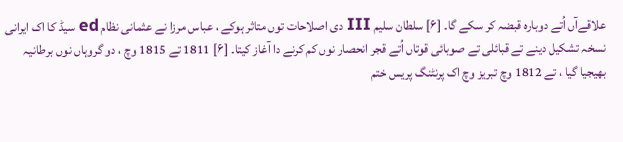علاقےآں اُتے دوبارہ قبضہ کر سکے گا۔ [۶] سلطان سلیم III دی اصلاحات توں متاثر ہوکے ، عباس مرزا نے عثمانی نظام ed سیڈ کا اک ایرانی نسخہ تشکیل دینے تے قبائلی تے صوبائی قوتاں اُتے قجر انحصار نوں کم کرنے دا آغاز کيتا۔ [۶] 1811 تے 1815 وچ ، دو گروہاں نوں برطانیہ بھیجیا گیا ، تے 1812 وچ تبریز وچ اک پرنٹنگ پریس ختم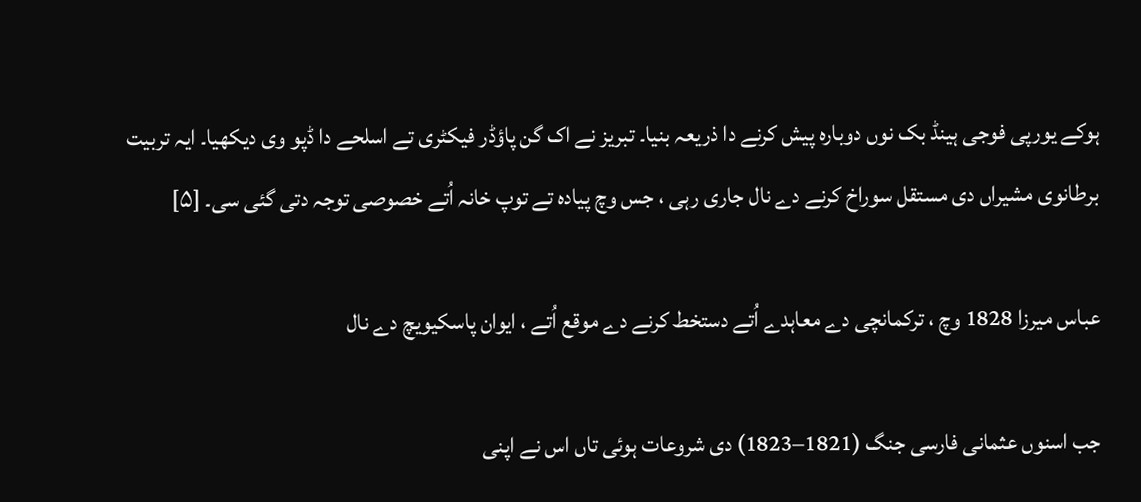ہوکے یورپی فوجی ہینڈ بک نوں دوبارہ پیش کرنے دا ذریعہ بنیا۔ تبریز نے اک گن پاؤڈر فیکٹری تے اسلحے دا ڈپو وی دیکھیا۔ ایہ تربیت برطانوی مشیراں دی مستقل سوراخ کرنے دے نال جاری رہی ، جس وچ پیادہ تے توپ خانہ اُتے خصوصی توجہ دتی گئی سی۔ [۵]

عباس میرزا 1828 وچ ، ترکمانچی دے معاہدے اُتے دستخط کرنے دے موقع اُتے ، ایوان پاسکیویچ دے نال

جب اسنوں عثمانی فارسی جنگ (1821–1823) دی شروعات ہوئی تاں اس نے اپنی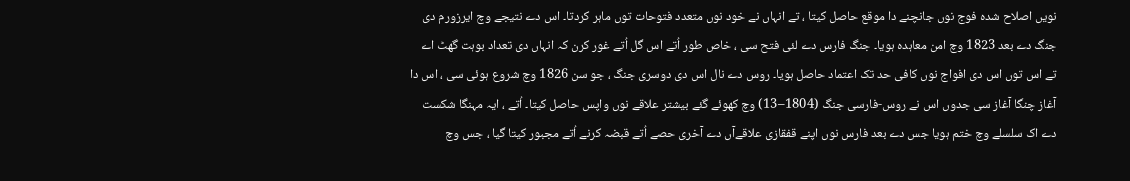نويں اصلاح شدہ فوج نوں جانچنے دا موقع حاصل کيتا ، تے انہاں نے خود نوں متعدد فتوحات توں ماہر کردتا۔ اس دے نتیجے وچ ایرزورم دی جنگ دے بعد 1823 وچ امن معاہدہ ہويا۔ جنگ فارس دے لئی فتح سی ، خاص طور اُتے اس گل اُتے غور کرن کہ انہاں دی تعداد بوہت گھٹ اے تے اس توں اس دی افواج نوں کافی حد تک اعتماد حاصل ہويا۔ روس دے نال اس دی دوسری جنگ ، جو سن 1826 وچ شروع ہوئی سی ، اس دا آغاز چنگا آغاز سی جدوں اس نے روس-فارسی جنگ (1804–13) وچ کھوئے گئے بیشتر علاقے نوں واپس حاصل کيتا۔ اُتے ، ایہ مہنگا شکست دے اک سلسلے وچ ختم ہويا جس دے بعد فارس نوں اپنے قفقازی علاقےآں دے آخری حصے اُتے قبضہ کرنے اُتے مجبور کيتا گیا ، جس وچ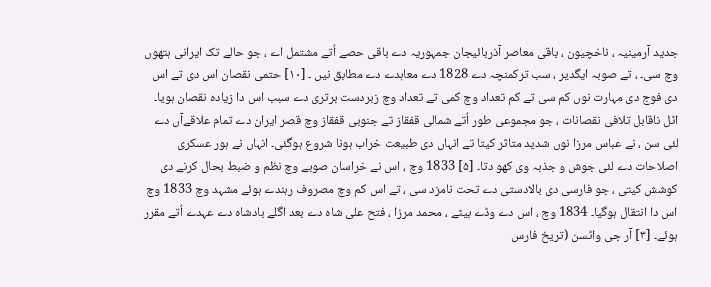جدید آرمینیہ ، ناخچیون ، باقی معاصر آذربائیجان جمہوریہ دے باقی حصے اُتے مشتمل اے ، جو حالے تک ایرانی ہتھوں وچ سی۔ ، تے صوبہ ایگدیر ، سب ترکمنچہ دے 1828 دے معاہدے دے مطابق نيں ۔ [۱۰] حتمی نقصان اس دی تے اس دی فوج دی مہارت نوں کم سی تے کم تعداد وچ کمی تے تعداد وچ زبردست برتری دے سبب اس دا زیادہ نقصان ہويا۔ اٹل ناقابل تلافی نقصانات ، جو مجموعی طور اُتے شمالی قفقاز تے جنوبی قفقاز وچ قصر ایران دے تمام علاقےآں دے لئی سن ، نے عباس مرزا نوں شدید متاثر کيتا تے انہاں دی طبیعت خراب ہونا شروع ہوگئی۔ انہاں نے ہور عسکری اصلاحات دے لئی جوش و جذبہ وی کھو دتا۔ [۵] 1833 وچ ، اس نے خراسان صوبے وچ نظم و ضبط بحال کرنے دی کوشش کيتی ، جو فارسی دی بالادستی دے تحت نامزد سی ، تے اس کم وچ مصروف رہندے ہوئے مشہد وچ 1833 وچ اس دا انتقال ہوگیا۔ 1834 وچ ، اس دے وڈے بیٹے ، محمد مرزا ، فتح علی شاہ دے بعد اگلے بادشاہ دے عہدے اُتے مقرر ہوئے۔ [۳] آر جی واٹسن (تریخ فارس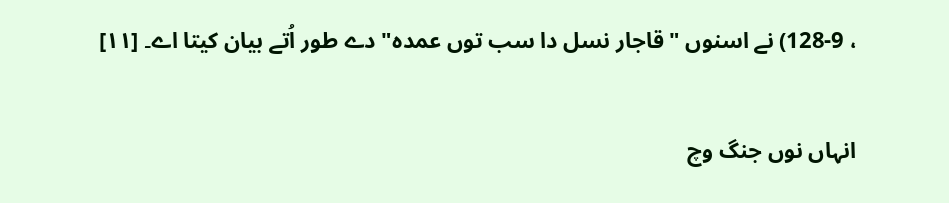، 128-9) نے اسنوں "قاجار نسل دا سب توں عمدہ" دے طور اُتے بیان کيتا اے۔ [۱۱]

انہاں نوں جنگ وچ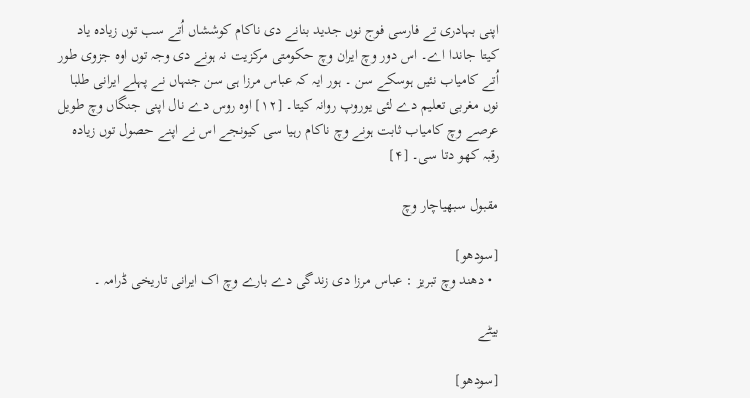اپنی بہادری تے فارسی فوج نوں جدید بنانے دی ناکام کوششاں اُتے سب توں زیادہ یاد کيتا جاندا اے۔ اس دور وچ ایران وچ حکومتی مرکزیت نہ ہونے دی وجہ توں اوہ جزوی طور اُتے کامیاب نئيں ہوسکے سن ۔ ہور ایہ کہ عباس مرزا ہی سن جنہاں نے پہلے ایرانی طلبا نوں مغربی تعلیم دے لئی یوروپ روانہ کيتا۔ [۱۲] اوہ روس دے نال اپنی جنگاں وچ طویل عرصے وچ کامیاب ثابت ہونے وچ ناکام رہیا سی کیونجے اس نے اپنے حصول توں زیادہ رقبہ کھو دتا سی۔ [۴]

مقبول سبھیاچار وچ

[سودھو]
  • دھند وچ تبریز : عباس مرزا دی زندگی دے بارے وچ اک ایرانی تاریخی ڈرامہ ۔

بیٹے

[سودھو]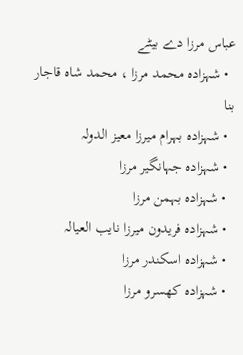عباس مرزا دے بیٹے
  • شہزادہ محمد مرزا ، محمد شاہ قاجار بنا
  • شہزادہ بہرام میرزا معیز الدولہ
  • شہزادہ جہانگیر مرزا
  • شہزادہ بہمن مرزا
  • شہزادہ فریدون میرزا نایب العیالہ
  • شہزادہ اسکندر مرزا
  • شہزادہ کھسرو مرزا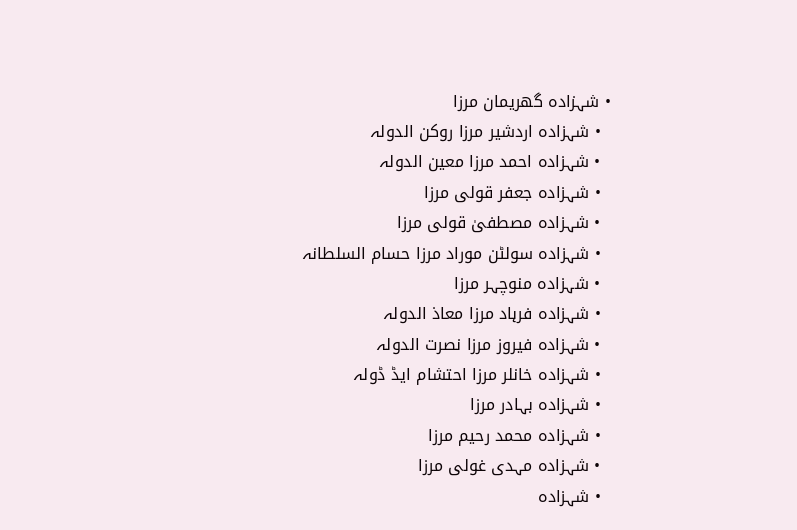• شہزادہ گھریمان مرزا
  • شہزادہ اردشیر مرزا روکن الدولہ
  • شہزادہ احمد مرزا معین الدولہ
  • شہزادہ جعفر قولی مرزا
  • شہزادہ مصطفیٰ قولی مرزا
  • شہزادہ سولٹن موراد مرزا حسام السلطانہ
  • شہزادہ منوچہر مرزا
  • شہزادہ فرہاد مرزا معاذ الدولہ
  • شہزادہ فیروز مرزا نصرت الدولہ
  • شہزادہ خانلر مرزا احتشام ایڈ ڈولہ
  • شہزادہ بہادر مرزا
  • شہزادہ محمد رحیم مرزا
  • شہزادہ مہدی غولی مرزا
  • شہزادہ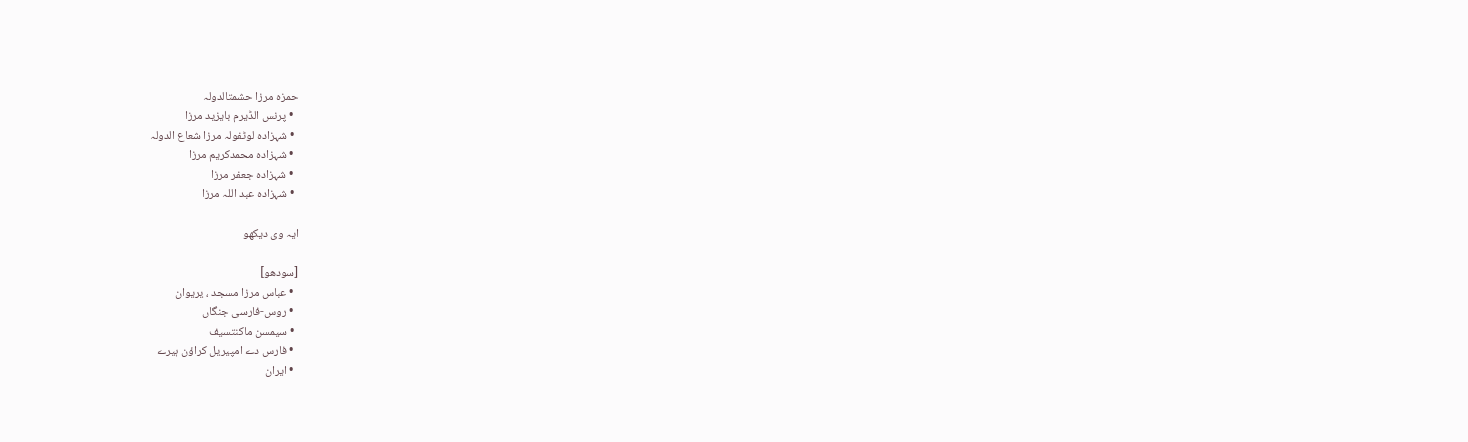حمزہ مرزا حشمتالدولہ
  • پرنس الڈیرم بایزید مرزا
  • شہزادہ لوٹفولہ مرزا شعاع الدولہ
  • شہزادہ محمدکریم مرزا
  • شہزادہ جعفر مرزا
  • شہزادہ عبد اللہ مرزا

ایہ وی دیکھو

[سودھو]
  • عباس مرزا مسجد ، یریوان
  • روس-فارسی جنگاں
  • سیمسن ماکنتسیف
  • فارس دے امپیریل کراؤن ہیرے
  • ایران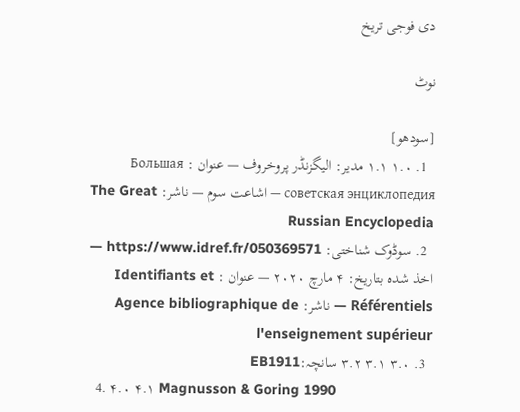دی فوجی تریخ

نوٹ

[سودھو]
  1. ۱.۰ ۱.۱ مدیر: الیگزنڈر پروخروف — عنوان : Большая советская энциклопедия — اشاعت سوم — ناشر: The Great Russian Encyclopedia
  2. سوڈوک شناختی: https://www.idref.fr/050369571 — اخذ شدہ بتاریخ: ۴ مارچ ۲۰۲۰ — عنوان : Identifiants et Référentiels — ناشر: Agence bibliographique de l'enseignement supérieur
  3. ۳.۰ ۳.۱ ۳.۲ سانچہ:EB1911
  4. ۴.۰ ۴.۱ Magnusson & Goring 1990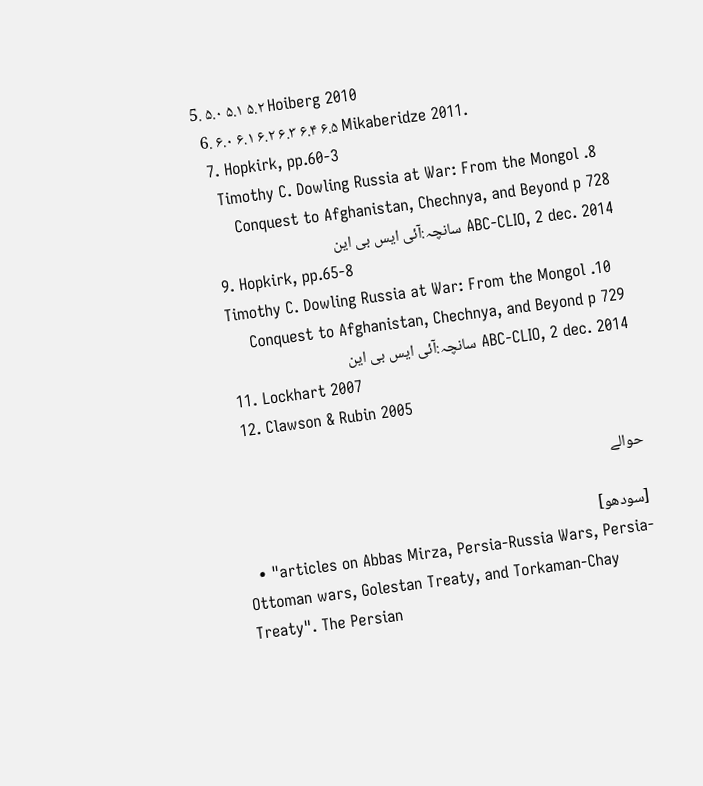5. ۵.۰ ۵.۱ ۵.۲ Hoiberg 2010
  6. ۶.۰ ۶.۱ ۶.۲ ۶.۳ ۶.۴ ۶.۵ Mikaberidze 2011.
  7. Hopkirk, pp.60-3
  8. Timothy C. Dowling Russia at War: From the Mongol Conquest to Afghanistan, Chechnya, and Beyond p 728 ABC-CLIO, 2 dec. 2014 سانچہ:آئی ایس بی این
  9. Hopkirk, pp.65-8
  10. Timothy C. Dowling Russia at War: From the Mongol Conquest to Afghanistan, Chechnya, and Beyond p 729 ABC-CLIO, 2 dec. 2014 سانچہ:آئی ایس بی این
  11. Lockhart 2007
  12. Clawson & Rubin 2005

حوالے

[سودھو]
  • "articles on Abbas Mirza, Persia-Russia Wars, Persia-Ottoman wars, Golestan Treaty, and Torkaman-Chay Treaty". The Persian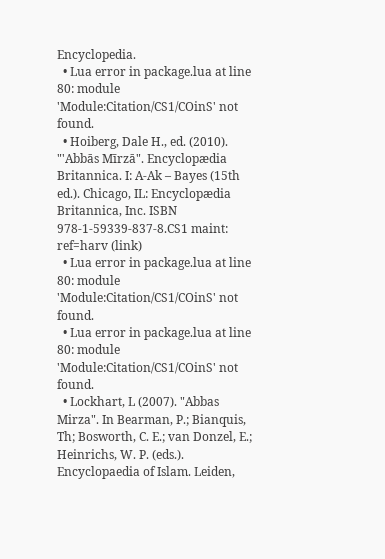Encyclopedia.
  • Lua error in package.lua at line 80: module 'Module:Citation/CS1/COinS' not found.
  • Hoiberg, Dale H., ed. (2010). "'Abbās Mīrzā". Encyclopædia Britannica. I: A-Ak – Bayes (15th ed.). Chicago, IL: Encyclopædia Britannica, Inc. ISBN 978-1-59339-837-8.CS1 maint: ref=harv (link)
  • Lua error in package.lua at line 80: module 'Module:Citation/CS1/COinS' not found.
  • Lua error in package.lua at line 80: module 'Module:Citation/CS1/COinS' not found.
  • Lockhart, L (2007). "Abbas Mirza". In Bearman, P.; Bianquis, Th; Bosworth, C. E.; van Donzel, E.; Heinrichs, W. P. (eds.). Encyclopaedia of Islam. Leiden,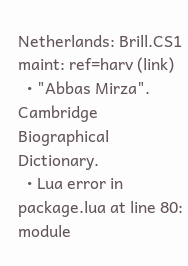Netherlands: Brill.CS1 maint: ref=harv (link)
  • "Abbas Mirza". Cambridge Biographical Dictionary.
  • Lua error in package.lua at line 80: module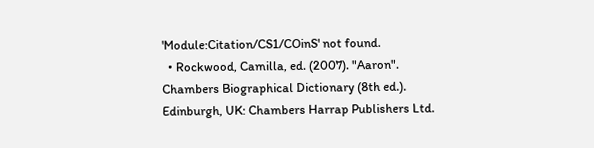'Module:Citation/CS1/COinS' not found.
  • Rockwood, Camilla, ed. (2007). "Aaron". Chambers Biographical Dictionary (8th ed.). Edinburgh, UK: Chambers Harrap Publishers Ltd.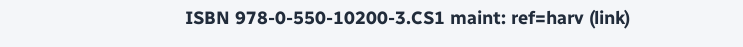ISBN 978-0-550-10200-3.CS1 maint: ref=harv (link)